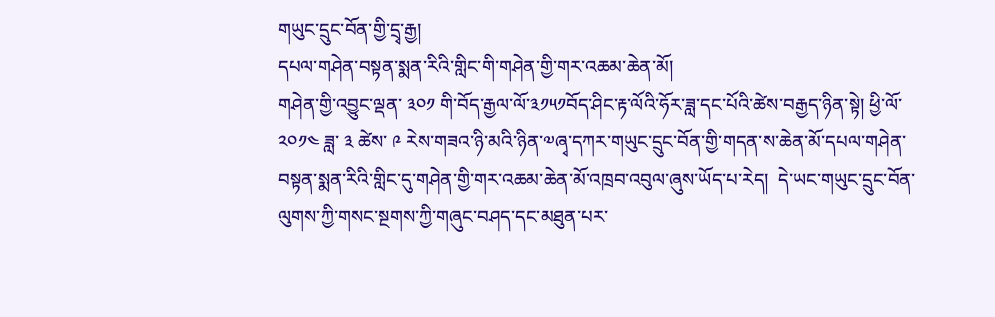གཡུང་དྲུང་བོན་གྱི་དྲྭ་རྒྱ།
དཔལ་གཤེན་བསྟན་སྨན་རིའི་གླིང་གི་གཤེན་གྱི་གར་འཆམ་ཆེན་མོ།
གཤེན་གྱི་འབྱུང་ལྡན་ ༣༠༡ གི་བོད་རྒྱལ་ལོ་༣༡༥༡བོད་ཤིང་རྟ་ལོའི་ཧོར་ཟླ་དང་པོའི་ཚེས་བརྒྱད་ཉིན་སྟེ། ཕྱི་ལོ་ ༢༠༡༤ ཟླ་ ༣ ཚེས་ ༩ རེས་གཟའ་ཉི་མའི་ཉིན་༧ཞྭ་དཀར་གཡུང་དྲུང་བོན་གྱི་གདན་ས་ཆེན་མོ་དཔལ་གཤེན་བསྟན་སྨན་རིའི་གླིང་དུ་གཤེན་གྱི་གར་འཆམ་ཆེན་མོ་འཁྲབ་འབུལ་ཞུས་ཡོད་པ་རེད།  དེ་ཡང་གཡུང་དྲུང་བོན་ལུགས་ཀྱི་གསང་སྔགས་ཀྱི་གཞུང་བཤད་དང་མཐུན་པར་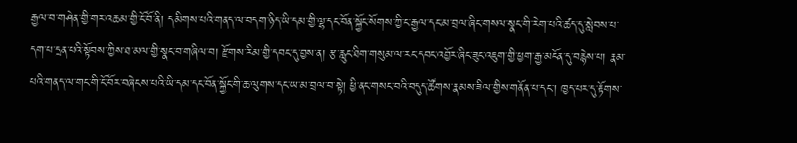རྒྱལ་བ་གཤེན་གྱི་གར་འཆམ་གྱི་ངོ་བོ་ནི། དམིགས་པའི་གནད་ལ་བདག་ཉིད་ཡི་དམ་གྱི་ལྷ་དང་བོན་སྐྱོང་སོགས་ཀྱི་ང་རྒྱལ་དང་མ་བྲལ་ཞིང་གསལ་སྣང་གི་རེག་པའི་ཚད་དུ་སླེབས་པ་དག་པ་དྲན་པའི་སྟོབས་ཀྱིས་ཐ་མལ་གྱི་སྣང་བ་གཞིལ་བ། རྫོགས་རིམ་གྱི་དབང་དུ་བྱས་ན། རྩ་རླུང་ཐིག་གསུམ་ལ་རང་དབང་འབྱོར་ཞིང་ཟུང་འཇུག་གྱི་ཕྱག་རྒྱ་མངོན་དུ་བརྙེས་པ། རྣམ་པའི་གནད་ལ་གང་གི་ངོ་བོར་བཞེངས་པའི་ཡི་དམ་དང་བོན་སྐྱོང་གི་ཆ་ལུགས་དང་ཡ་མ་བྲལ་བ་སྟེ། ཕྱི་ནང་གསང་བའི་བདུད་ཚོགས་རྣམས་ཟིལ་གྱིས་གནོན་པ་དང་། ཁྱད་པར་དུ་རྟོགས་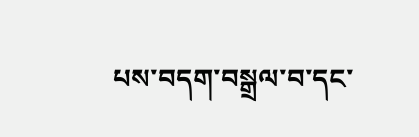པས་བདག་བསྒྲལ་བ་དང་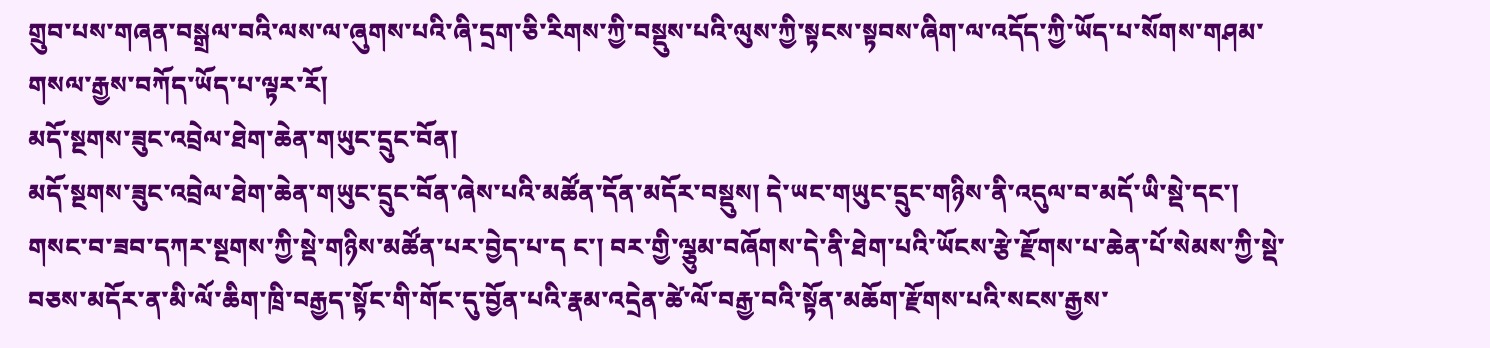གྲུབ་པས་གཞན་བསྒྲལ་བའི་ལས་ལ་ཞུགས་པའི་ཞི་དྲག་ཅི་རིགས་ཀྱི་བསྡུས་པའི་ལུས་ཀྱི་སྟངས་སྟབས་ཞིག་ལ་འདོད་ཀྱི་ཡོད་པ་སོགས་གཤམ་གསལ་རྒྱས་བཀོད་ཡོད་པ་ལྟར་རོ།
མདོ་སྔགས་ཟུང་འབྲེལ་ཐེག་ཆེན་གཡུང་དྲུང་བོན།
མདོ་སྔགས་ཟུང་འབྲེལ་ཐེག་ཆེན་གཡུང་དྲུང་བོན་ཞེས་པའི་མཚོན་དོན་མདོར་བསྡུས། དེ་ཡང་གཡུང་དྲུང་གཉིས་ནི་འདུལ་བ་མདོ་ཡི་སྡེ་དང་། གསང་བ་ཟབ་དཀར་སྔགས་ཀྱི་སྡེ་གཉིས་མཚོན་པར་བྱེད་པ་ད ང་། བར་གྱི་ལྕུམ་བཞོགས་དེ་ནི་ཐེག་པའི་ཡོངས་རྩེ་རྫོགས་པ་ཆེན་པོ་སེམས་ཀྱི་སྡེ་བཅས་མདོར་ན་མི་ལོ་ཆིག་ཁྲི་བརྒྱད་སྟོང་གི་གོང་དུ་བྱོན་པའི་རྣམ་འདྲེན་ཚེ་ལོ་བརྒྱ་བའི་སྟོན་མཆོག་རྫོགས་པའི་སངས་རྒྱས་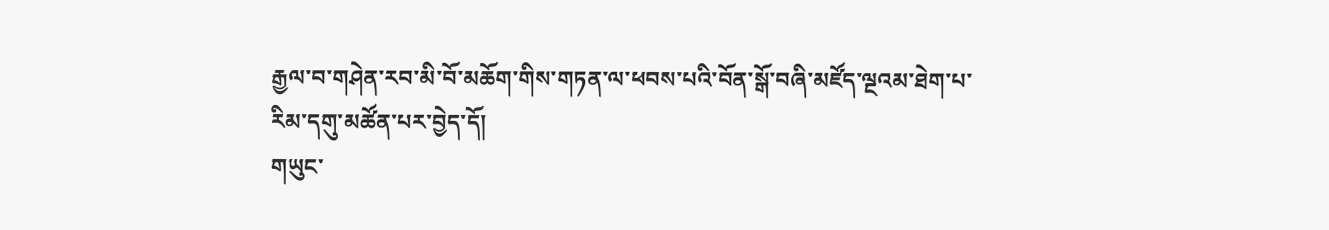རྒྱལ་བ་གཤེན་རབ་མི་བོ་མཆོག་གིས་གཏན་ལ་ཕབས་པའི་བོན་སྒོ་བཞི་མཛོད་ལྔའམ་ཐེག་པ་རིམ་དགུ་མཚོན་པར་བྱེད་དོ།
གཡུང་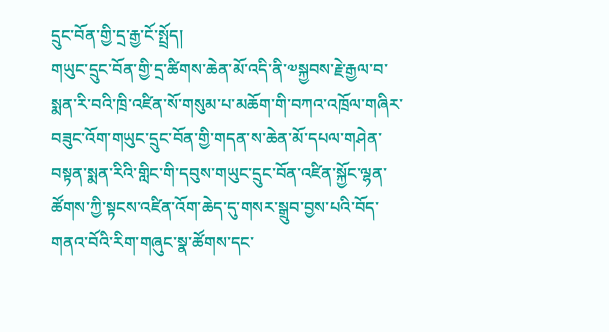དྲུང་བོན་གྱི་དྲ་རྒྱ་ངོ་སྤྲོད།
གཡུང་དྲུང་བོན་གྱི་དྲ་ཚིགས་ཆེན་མོ་འདི་ནི་༧སྐྱབས་རྗེ་རྒྱལ་བ་སྨན་རི་བའི་ཁྲི་འཛིན་སོ་གསུམ་པ་མཆོག་གི་བཀའ་འཁྲོལ་གཞིར་བཟུང་འོག་གཡུང་དྲུང་བོན་གྱི་གདན་ས་ཆེན་མོ་དཔལ་གཤེན་བསྟན་སྨན་རིའི་གླིང་གི་དབུས་གཡུང་དྲུང་བོན་འཛིན་སྐྱོང་ལྷན་ཚོགས་ཀྱི་སྟངས་འཛིན་འོག་ཆེད་དུ་གསར་སྒྲུབ་བྱས་པའི་བོད་གནའ་བོའི་རིག་གཞུང་སྣ་ཚོགས་དང་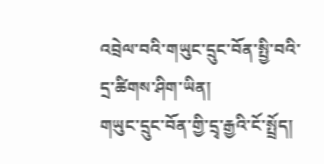འབྲེལ་བའི་གཡུང་དྲུང་བོན་སྤྱི་བའི་དྲ་ཚིགས་ཤིག་ཡིན།
གཡུང་དྲུང་བོན་གྱི་དྲྭ་རྒྱའི་ངོ་སྤྲོད།